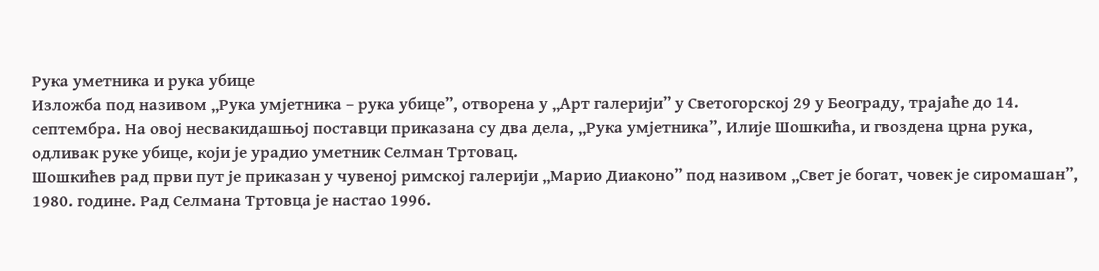Рука уметника и рука убице
Изложба под називом „Рука умјетника – рука убице”, отворена у „Арт галерији” у Светогорској 29 у Београду, трајаће до 14. септембра. На овој несвакидашњој поставци приказана су два дела, „Рука умјетника”, Илије Шошкића, и гвоздена црна рука, одливак руке убице, који је урадио уметник Селман Тртовац.
Шошкићев рад први пут је приказан у чувеној римској галерији „Марио Диаконо” под називом „Свет је богат, човек је сиромашан”, 1980. године. Рад Селмана Тртовца је настао 1996.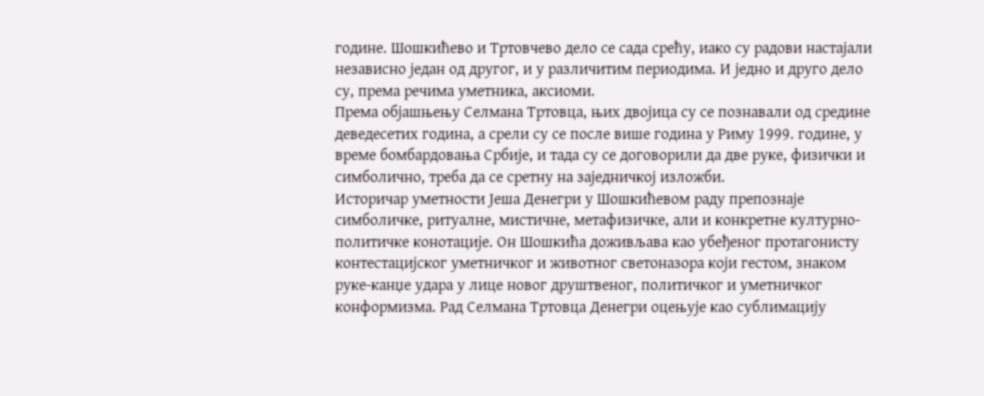године. Шошкићево и Тртовчево дело се сада срећу, иако су радови настајали независно један од другог, и у различитим периодима. И једно и друго дело су, према речима уметника, аксиоми.
Према објашњењу Селмана Тртовца, њих двојица су се познавали од средине деведесетих година, а срели су се после више година у Риму 1999. године, у време бомбардовања Србије, и тада су се договорили да две руке, физички и симболично, треба да се сретну на заједничкој изложби.
Историчар уметности Јеша Денегри у Шошкићевом раду препознаје симболичке, ритуалне, мистичне, метафизичке, али и конкретне културно-политичке конотације. Он Шошкића доживљава као убеђеног протагонисту контестацијског уметничког и животног светоназора који гестом, знаком руке-канџе удара у лице новог друштвеног, политичког и уметничког конформизма. Рад Селмана Тртовца Денегри оцењује као сублимацију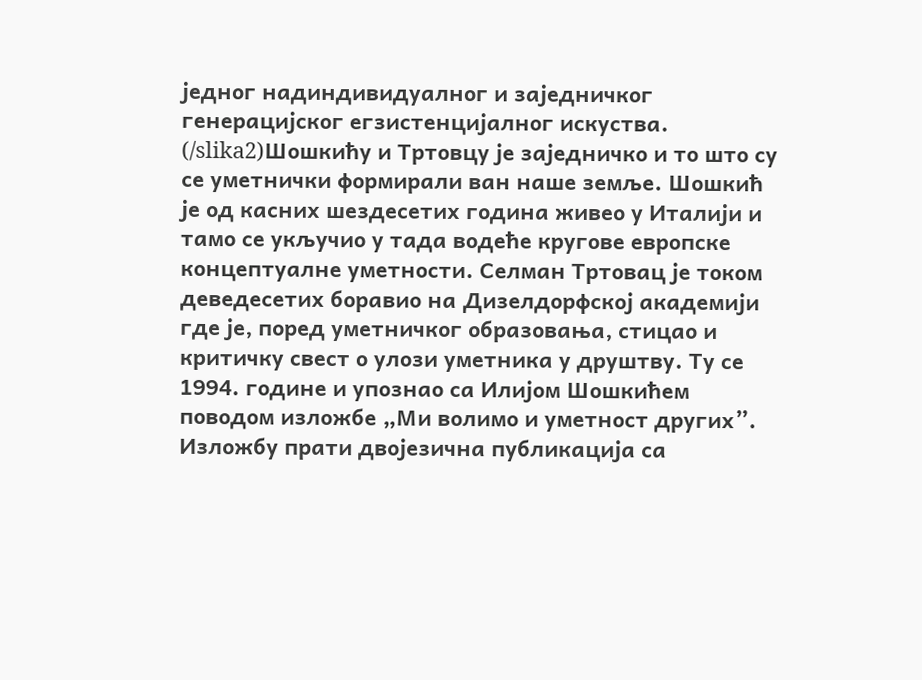једног надиндивидуалног и заједничког генерацијског егзистенцијалног искуства.
(/slika2)Шошкићу и Тртовцу је заједничко и то што су се уметнички формирали ван наше земље. Шошкић је од касних шездесетих година живео у Италији и тамо се укључио у тада водеће кругове европске концептуалне уметности. Селман Тртовац је током деведесетих боравио на Дизелдорфској академији где је, поред уметничког образовања, стицао и критичку свест о улози уметника у друштву. Ту се 1994. године и упознао са Илијом Шошкићем поводом изложбе „Ми волимо и уметност других”.
Изложбу прати двојезична публикација са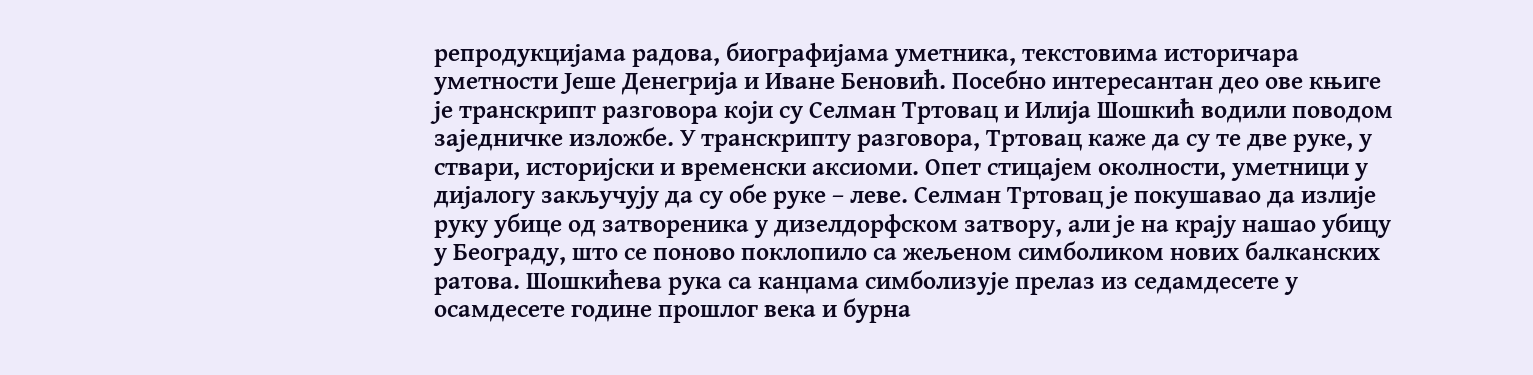репродукцијама радова, биографијама уметника, текстовима историчара уметности Јеше Денегрија и Иване Беновић. Посебно интересантан део ове књиге је транскрипт разговора који су Селман Тртовац и Илија Шошкић водили поводом заједничке изложбе. У транскрипту разговора, Тртовац каже да су те две руке, у ствари, историјски и временски аксиоми. Опет стицајем околности, уметници у дијалогу закључују да су обе руке – леве. Селман Тртовац је покушавао да излије руку убице од затвореника у дизелдорфском затвору, али је на крају нашао убицу у Београду, што се поново поклопило са жељеном симболиком нових балканских ратова. Шошкићева рука са канџама симболизује прелаз из седамдесете у осамдесете године прошлог века и бурна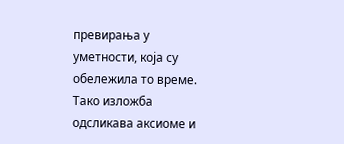превирања у уметности, која су обележила то време. Тако изложба одсликава аксиоме и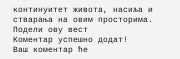континуитет живота, насиља и стварања на овим просторима.
Подели ову вест
Комeнтар успeшно додат!
Ваш комeнтар ћe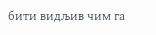бити видљив чим га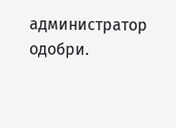администратор одобри.